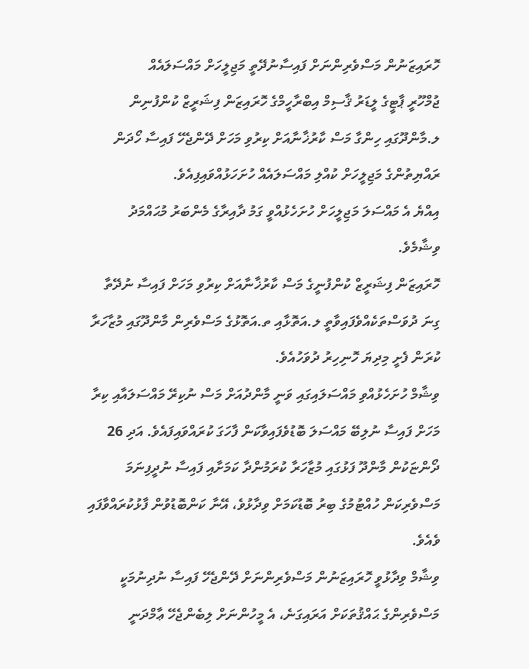ހޮރައިޒަނުން މަސްވެރިންނަށް ފައިސާނުދޭތީ މަޖިލީހަށް މައްސަލައެއް
ޖުމްހޫރީ ޕާޓީގެ ލީޑަރު ޤާސިމް އިބްރާހީމްގެ ހޮރައިޒަން ފިޝަރީޒް ކުންފުނިން ލ.މާންދޫގައި ހިންގާ މަސް ކާރުޚާނާއަށް ކިރުވި މަހަށް ދޭންޖެހޭ ފައިސާ ހޯދަން ރައްޔިތުންގެ މަޖިލީހަށް ކުއްލި މައްސަލައެއް ހުށަހަޅުއްވައިފިއެވެ.
އިއްޔެ އެ މައްސަލަ މަޖިލީހަށް ހުށަހެޅުއްވީ ގަމު ދާއިރާގެ މެންބަރު މުޙައްމަދު ވިޝާމެވެ.
ހޮރައިޒަން ފިޝަރީޒް ކުންފުނީގެ މަސް ކާރުޚާނާއަށް ކިރުވި މަހަށް ފައިސާ ނުދޭތާ ގިނަ ދުވަސްތަކެއްވެފައިވާތީ ލ.އަތޮޅާއި ތ.އަތޮޅުގެ މަސްވެރިން މާންދޫގައި މުޒާހަރާ ކުރަން ފެށީ މިދިޔަ ހޮނިހިރު ދުވަހުއެވެ.
ވިޝާމް ހުށަހެޅުއްވި މައްސަލައިގައި ވަނީ މާންދުއަށް މަސް ނުކިރޭ މައްސަލައާއި ކިރާ މަހަށް ފައިސާ ނުލިބޭ މައްސަލަ ބޮޑުވެފައިވާކަން ފާހަގަ ކުރައްވައިފައެވެ. އަދި 26 ދޯންޏަކުން މާންދޫ ފަޅުގައި މުޒާހަރާ ކުރަމުންދާ ކަމަށާއި ފައިސާ ނުދީފިނަމަ މަސްވެރިކަން ހުއްޓުމުގެ ބިރު ބޮޑުކަމަށް ވިދާޅުވެ، އޭނާ ކަންބޮޑުވުން ފާޅުކުރައްވާފައި ވެއެވެ.
ވިޝާމް ވިދާޅުވީ ހޮރައިޒަނުން މަސްވެރިންނަށް ދޭންޖެހޭ ފައިސާ ނުދިނުމަކީ މަސްވެރިންގެ ޙައްޤުތަކަށް އަރައިގަނެ، އެ މީހުންނަށް ލިބެންޖެހޭ ޢާމްދަނީ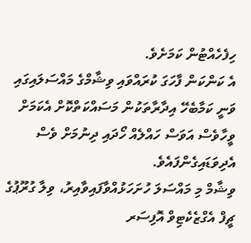ހިފެހެއްޓުން ކަމަށެވެ.
އެ ކަންކަން ފާހަގަ ކުރައްވައި ވިޝާމްގެ މައްސަލައިގައި ވަނީ ކަމާބެހޭ އިދާރާތަކުން މަސައްކަތްކޮށް އެކަމަށް ވީހާވެސް އަވަސް ހައްލެއް ހޯދައި ދިނުމަށް ވެސް އެދިވަޑައިގެންފައެވެ.
ވިޝާމް މި މައްސަލަ ހުށަހަޅުއްވާފައިވާއިރު، ވިލާ ގުރޫޕުގެ ޗީފް އެގްޒެކެޓިވް އޮފިސަރ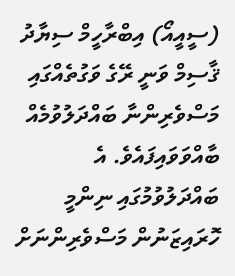(ސީއީއޯ) އިބްރާހީމް ސިޔާދު ޤާސިމް ވަނީ ރޭގެ ވަގުތެއްގައި މަސްވެރިންނާ ބައްދަލުވުމެއް ބާއްވަވައިފައެވެ. އެ ބައްދަލުވުމުގައި ނިންމީ ހޮރައިޒަނުން މަސްވެރިންނަށް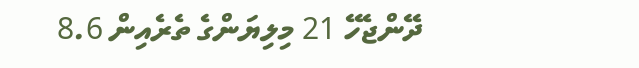ދޭންޖެހޭ 21 މިލިޔަންގެ ތެރެއިން 8.6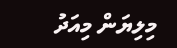މިލިޔަން މިއަދު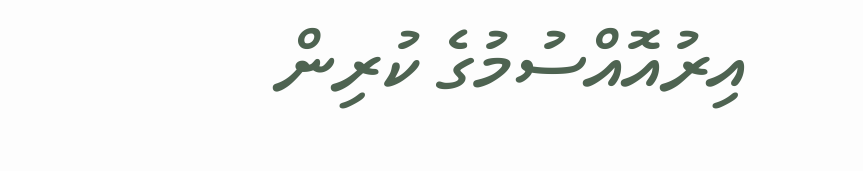އިރުއޮއްސުމުގެ ކުރިން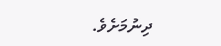ދިނުމަށެވެ.